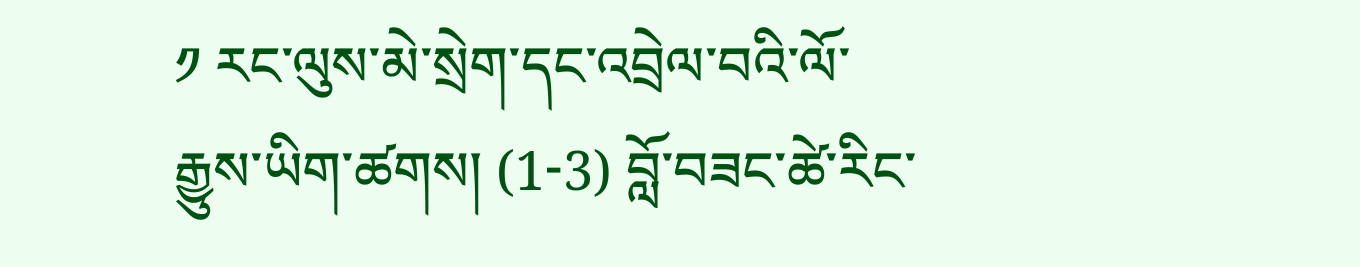༡ རང་ལུས་མེ་སྲེག་དང་འབྲེལ་བའི་ལོ་རྒྱུས་ཡིག་ཚགས། (1-3) བློ་བཟང་ཚེ་རིང་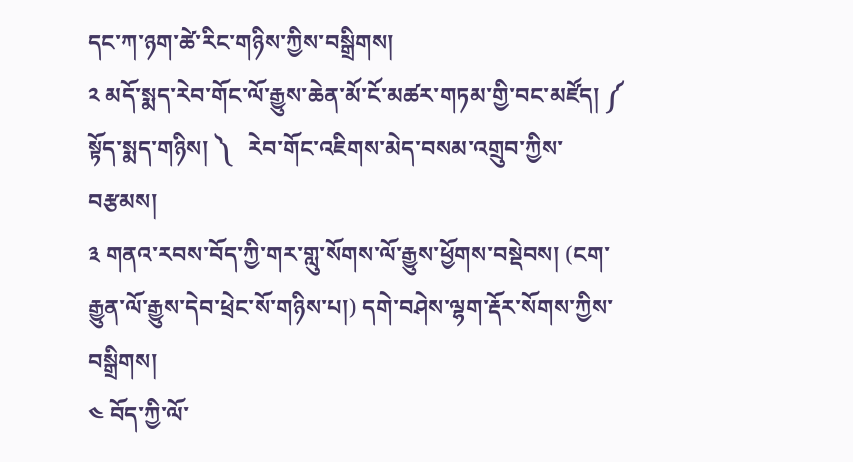དང་ཀ་ཉག་ཚེ་རིང་གཉིས་ཀྱིས་བསྒྲིགས།
༢ མདོ་སྨད་རེབ་གོང་ལོ་རྒྱུས་ཆེན་མོ་ངོ་མཚར་གཏམ་གྱི་བང་མཛོད། ༼   སྟོད་སྨད་གཉིས། ༽   རེབ་གོང་འཇིགས་མེད་བསམ་འགྲུབ་ཀྱིས་བརྩམས།
༣ གནའ་རབས་བོད་ཀྱི་གར་གླུ་སོགས་ལོ་རྒྱུས་ཕྱོགས་བསྡེབས། (ངག་རྒྱུན་ལོ་རྒྱུས་དེབ་ཕྲེང་སོ་གཉིས་པ།) དགེ་བཤེས་ལྷག་རྡོར་སོགས་ཀྱིས་བསྒྲིགས།
༤ བོད་ཀྱི་ལོ་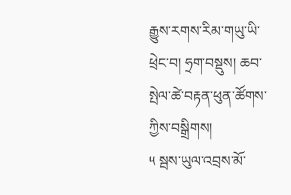རྒྱུས་རགས་རིམ་གཡུ་ཡི་ཕྲེང་བ། ཧྲག་བསྡུས། ཆབ་སྤེལ་ཚེ་བརྟན་ཕུན་ཚོགས་ཀྱིས་བསྒྲིགས།
༥ སྦས་ཡུལ་འབྲས་མོ་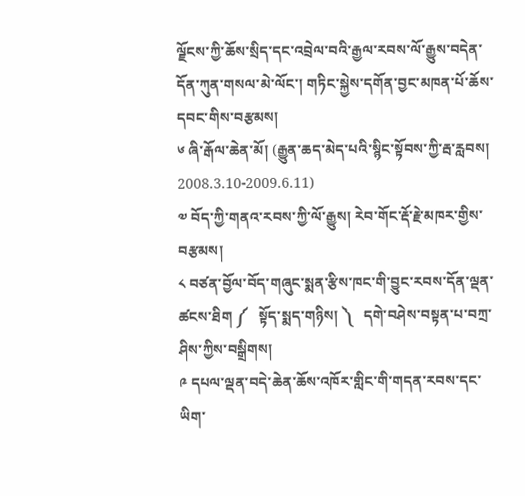ལྗོངས་ཀྱི་ཆོས་སྲིད་དང་འབྲེལ་བའི་རྒྱལ་རབས་ལོ་རྒྱུས་བདེན་དོན་ཀུན་གསལ་མེ་ལོང་། གཏིང་སྐྱེས་དགོན་བྱང་མཁན་པོ་ཆོས་དབང་གིས་བརྩམས།
༦ ཞི་རྒོལ་ཆེན་མོ། (རྒྱུན་ཆད་མེད་པའི་སྙིང་སྟོབས་ཀྱི་རྦ་རླབས། 2008.3.10-2009.6.11)
༧ བོད་ཀྱི་གནའ་རབས་ཀྱི་ལོ་རྒྱུས། རེབ་གོང་རྡོ་རྗེ་མཁར་གྱིས་བརྩམས།
༨ བཙན་བྱོལ་བོད་གཞུང་སྨན་རྩིས་ཁང་གི་བྱུང་རབས་དོན་ལྡན་ཚངས་ཐིག ༼   སྟོད་སྨད་གཉིས། ༽   དགེ་བཤེས་བསྟན་པ་བཀྲ་ཤིས་ཀྱིས་བསྒྲིགས།
༩ དཔལ་ལྡན་བདེ་ཆེན་ཆོས་འཁོར་གླིང་གི་གདན་རབས་དང་ཡིག་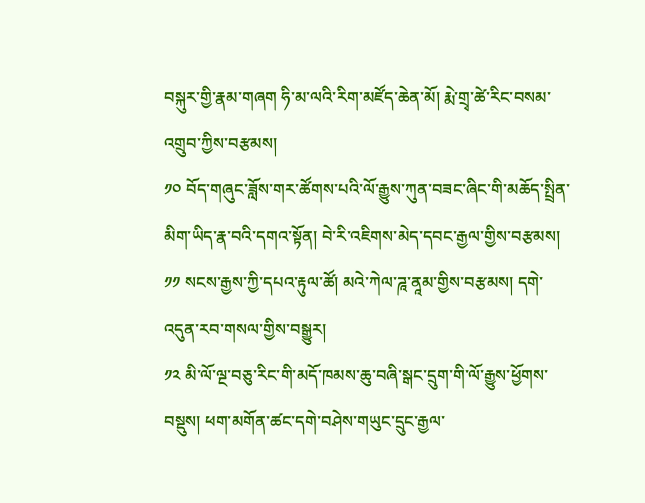བསྐུར་གྱི་རྣམ་གཞག ཧི་མ་ལའི་རིག་མཛོད་ཆེན་མོ། རྨེ་གྲྭ་ཚེ་རིང་བསམ་འགྲུབ་ཀྱིས་བརྩམས།
༡༠ བོད་གཞུང་ཟློས་གར་ཚོགས་པའི་ལོ་རྒྱུས་ཀུན་བཟང་ཞིང་གི་མཆོད་སྤྲིན་མིག་ཡིད་རྣ་བའི་དགའ་སྟོན། བེ་རི་འཇིགས་མེད་དབང་རྒྱལ་གྱིས་བརྩམས།
༡༡ སངས་རྒྱས་ཀྱི་དཔའ་རྟུལ་ཚོ། མའེ་ཀེལ་ཌཱ་ནཱམ་གྱིས་བརྩམས། དགེ་འདུན་རབ་གསལ་གྱིས་བསྒྱུར།
༡༢ མི་ལོ་ལྔ་བཅུ་རིང་གི་མདོ་ཁམས་ཆུ་བཞི་སྒང་དྲུག་གི་ལོ་རྒྱུས་ཕྱོགས་བསྡུས། ཕག་མགོན་ཚང་དགེ་བཤེས་གཡུང་དྲུང་རྒྱལ་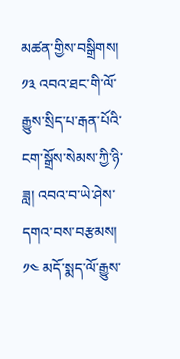མཚན་གྱིས་བསྒྲིགས།
༡༣ འབའ་ཐང་གི་ལོ་རྒྱུས་སྲིད་པ་རྒན་པོའི་ངག་སྒྲོས་སེམས་ཀྱི་ཉི་ཟླ། འབའ་བ་ཡེ་ཤེས་དགའ་བས་བརྩམས།
༡༤ མདོ་སྨད་ལོ་རྒྱུས་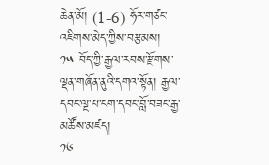ཆེན་མོ། (1-6) ཧོར་གཙང་འཇིགས་མེད་ཀྱིས་བརྩམས།
༡༥ བོད་ཀྱི་རྒྱལ་རབས་རྫོགས་ལྡན་གཞོན་ནུའི་དགའ་སྟོན། རྒྱལ་དབང་ལྔ་པ་ངག་དབང་བློ་བཟང་རྒྱ་མཚོས་མཛད།
༡༦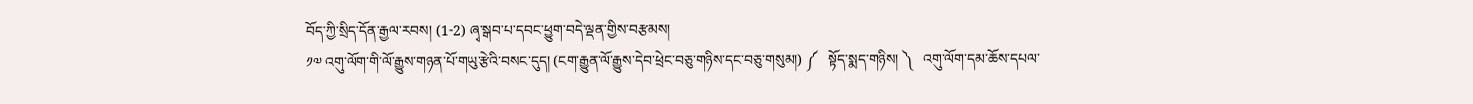བོད་ཀྱི་སྲིད་དོན་རྒྱལ་རབས། (1-2) ཞྭ་སྒབ་པ་དབང་ཕྱུག་བདེ་ལྡན་གྱིས་བརྩམས།
༡༧ འགུ་ལོག་གི་ལོ་རྒྱུས་གཉན་པོ་གཡུ་རྩེའི་བསང་དུད། (ངག་རྒྱུན་ལོ་རྒྱུས་དེབ་ཕྲེང་བཅུ་གཉིས་དང་བཅུ་གསུམ།) ༼   སྟོད་སྨད་གཉིས། ༽   འགུ་ལོག་དམ་ཆོས་དཔལ་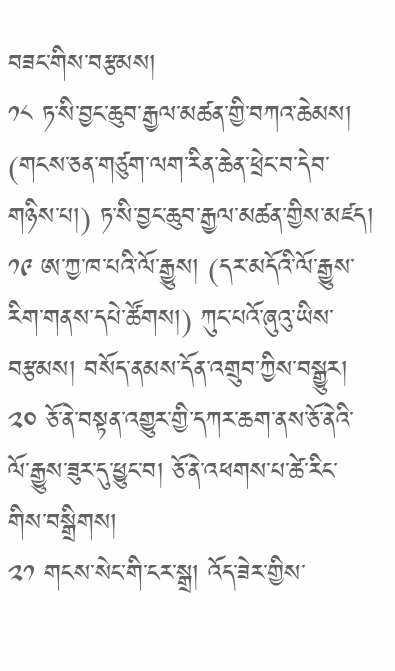བཟང་གིས་བརྩམས།
༡༨ ཏ་སི་བྱང་ཆུབ་རྒྱལ་མཚན་གྱི་བཀའ་ཆེམས། (གངས་ཅན་གཙུག་ལག་རིན་ཆེན་ཕྲེང་བ་དེབ་གཉིས་པ།) ཏ་སི་བྱང་ཆུབ་རྒྱལ་མཚན་གྱིས་མཛད།
༡༩ ཨ་ཀྱ་ཁ་པའི་ལོ་རྒྱུས། (དར་མདོའི་ལོ་རྒྱུས་རིག་གནས་དཔེ་ཚོགས།) ཀུང་པའོ་ཞུའུ་ཡིས་བརྩམས། བསོད་ནམས་དོན་འགྲུབ་ཀྱིས་བསྒྱུར།
༢༠ ཅོ་ནེ་བསྟན་འགྱུར་གྱི་དཀར་ཆག་ནས་ཅོ་ནེའི་ལོ་རྒྱུས་ཟུར་དུ་ཕྱུང་བ། ཅོ་ནེ་འཕགས་པ་ཚེ་རིང་གིས་བསྒྲིགས།
༢༡ གངས་སེང་གི་ངར་སྒྲ། འོད་ཟེར་གྱིས་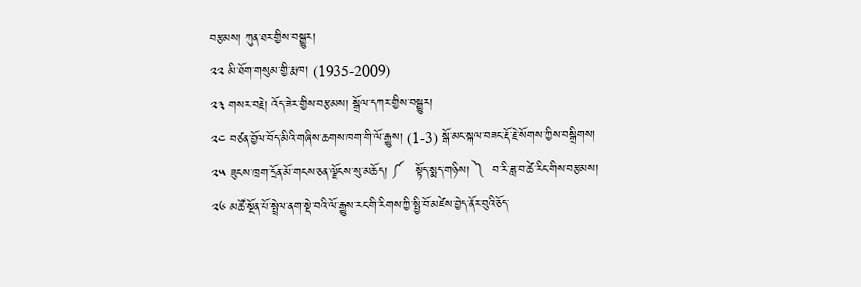བརྩམས། ཀུན་ཐར་གྱིས་བསྒྱུར།
༢༢ མི་ཐོག་གསུམ་གྱི་རྨ་ཁ། (1935-2009)
༢༣ གསར་བརྗེ། འོད་ཟེར་གྱིས་བརྩམས། སྒྲོལ་དཀར་གྱིས་བསྒྱུར།
༢༤ བཙན་བྱོལ་བོད་མིའི་གཞིས་ཆགས་ཁག་གི་ལོ་རྒྱུས། (1-3) སྒོ་མང་སྐལ་བཟང་རྡོ་རྗེ་སོགས་ཀྱིས་བསྒྲིགས།
༢༥ ཟུངས་ཁྲག་དྲོན་མོ་གངས་ཅན་ལྗོངས་སུ་མཆོད། ༼   སྟོད་སྨད་གཉིས། ༽  བ་རི་ཟླ་བ་ཚེ་རིང་གིས་བརྩམས།
༢༦ མཚོ་སྔོན་པོ་སྤྲེལ་ནག་སྡེ་བའི་ལོ་རྒྱུས་རང་གི་རིགས་ཀྱི་སྤྱི་བོ་མཛེས་བྱེད་ནོར་བུའི་ཅོད་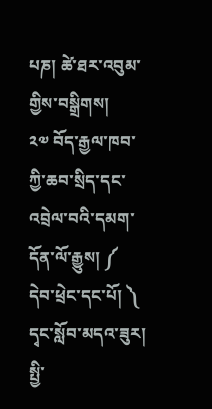པཎ། ཚེ་ཐར་འབུམ་གྱིས་བསྒྲིགས།
༢༧ བོད་རྒྱལ་ཁབ་ཀྱི་ཆབ་སྲིད་དང་འབྲེལ་བའི་དམག་དོན་ལོ་རྒྱུས། ༼   དེབ་ཕྲེང་དང་པོ། ༽   དྭང་སློབ་མདའ་ཟུར། སྤྱི་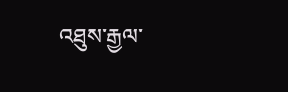འཐུས་རྒྱལ་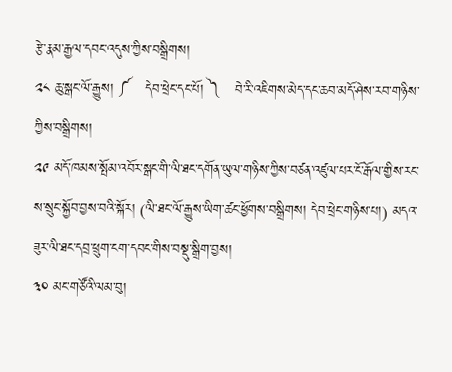རྩེ་རྣམ་རྒྱལ་དབང་འདུས་ཀྱིས་བསྒྲིགས།
༢༨ ཆུ་སྒང་ལོ་རྒྱུས། ༼   དེབ་ཕྲེང་དང་པོ། ༽   བེ་རི་འཇིགས་མེད་དང་ཆབ་མདོ་ཤེས་རབ་གཉིས་ཀྱིས་བསྒྲིགས།
༢༩ མདོ་ཁམས་སྤོམ་འབོར་སྒང་གི་ལི་ཐང་དགོན་ཡུལ་གཉིས་ཀྱིས་བཙན་འཛུལ་པར་ངོ་རྒོལ་གྱིས་རང་ས་སྲུང་སྐྱོབ་བྱས་བའི་སྐོར། (ལི་ཐང་ལོ་རྒྱུས་ཡིག་ཚང་ཕྱོགས་བསྒྲིགས། དེབ་ཕྲེང་གཉིས་པ།) མདའ་ཟུར་ལི་ཐང་དབྲ་ཕྲུག་ངག་དབང་གིས་བསྡུ་སྒྲིག་བྱས།
༣༠ མང་གཙོའི་ལམ་བུ།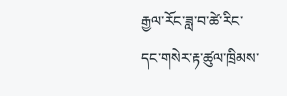རྒྱལ་རོང་ཟླ་བ་ཚེ་རིང་དང་གསེར་རྟ་ཚུལ་ཁྲིམས་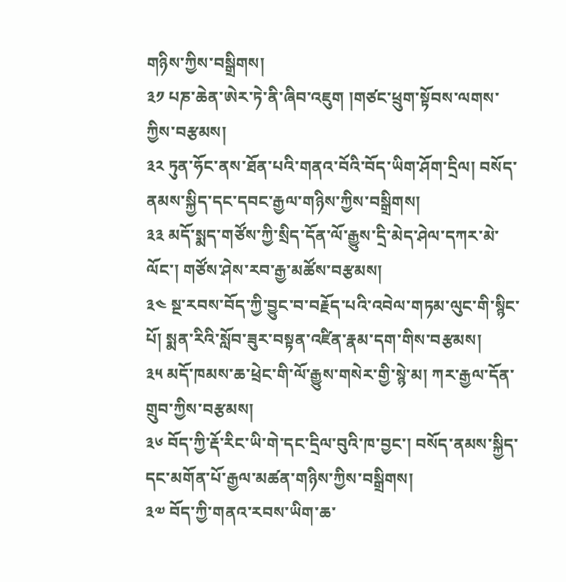གཉིས་ཀྱིས་བསྒྲིགས།
༣༡ པཎ་ཆེན་ཨེར་ཏེ་ནི་ཞིབ་འཇུག །གཙང་ཕྲུག་སྟོབས་ལགས་ཀྱིས་བརྩམས།
༣༢ ཏུན་ཧོང་ནས་ཐོན་པའི་གནའ་བོའི་བོད་ཡིག་ཤོག་དྲིལ། བསོད་ནམས་སྐྱིད་དང་དབང་རྒྱལ་གཉིས་ཀྱིས་བསྒྲིགས།
༣༣ མདོ་སྨད་གཙོས་ཀྱི་སྲིད་དོན་ལོ་རྒྱུས་དྲི་མེད་ཤེལ་དཀར་མེ་ལོང་། གཙོས་ཤེས་རབ་རྒྱ་མཚོས་བརྩམས།
༣༤ སྔ་རབས་བོད་ཀྱི་བྱུང་བ་བརྗོད་པའི་འབེལ་གཏམ་ལུང་གི་སྙིང་པོ། སྨན་རིའི་སློབ་ཟུར་བསྟན་འཛིན་རྣམ་དག་གིས་བརྩམས།
༣༥ མདོ་ཁམས་ཆ་ཕྲེང་གི་ལོ་རྒྱུས་གསེར་གྱི་སྙེ་མ། ཀར་རྒྱལ་དོན་གྲུབ་ཀྱིས་བརྩམས།
༣༦ བོད་ཀྱི་རྡོ་རིང་ཡི་གེ་དང་དྲིལ་བུའི་ཁ་བྱང་། བསོད་ནམས་སྐྱིད་དང་མགོན་པོ་རྒྱལ་མཚན་གཉིས་ཀྱིས་བསྒྲིགས།
༣༧ བོད་ཀྱི་གནའ་རབས་ཡིག་ཆ་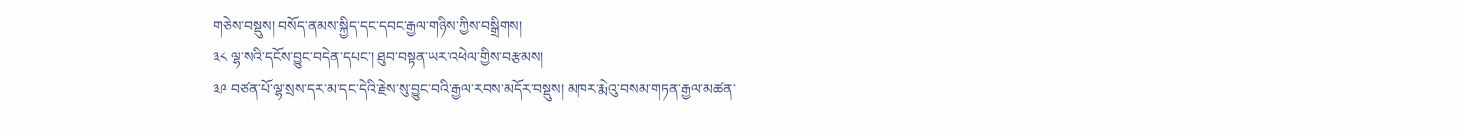གཅེས་བསྡུས། བསོད་ནམས་སྐྱིད་དང་དབང་རྒྱལ་གཉིས་ཀྱིས་བསྒྲིགས།
༣༨ ལྷ་སའི་དངོས་བྱུང་བདེན་དཔང་། ཐུབ་བསྟན་ཡར་འཕེལ་གྱིས་བརྩམས།
༣༩ བཙན་པོ་ལྷ་སྲས་དར་མ་དང་དེའི་རྗེས་སུ་བྱུང་བའི་རྒྱལ་རབས་མདོར་བསྡུས། མཁར་རྨེའུ་བསམ་གཏན་རྒྱལ་མཚན་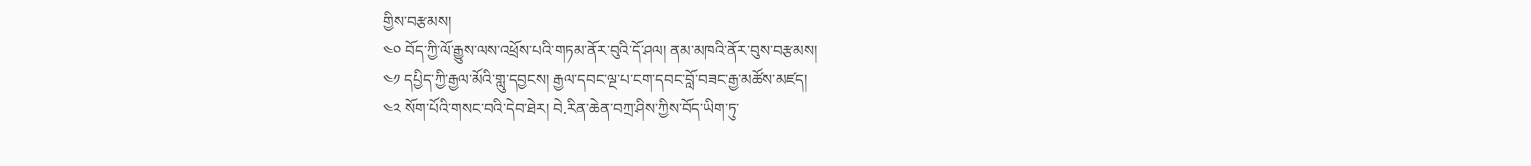གྱིས་བརྩམས།
༤༠ བོད་ཀྱི་ལོ་རྒྱུས་ལས་འཕྲོས་པའི་གཏམ་ནོར་བུའི་དོ་ཤལ། ནམ་མཁའི་ནོར་བུས་བརྩམས།
༤༡ དཔྱིད་ཀྱི་རྒྱལ་མོའི་གླུ་དབྱངས། རྒྱལ་དབང་ལྔ་པ་ངག་དབང་བློ་བཟང་རྒྱ་མཚོས་མཛད།
༤༢ སོག་པོའི་གསང་བའི་དེབ་ཐེར། བེ.རིན་ཆེན་བཀྲ་ཤིས་ཀྱིས་བོད་ཡིག་ཏུ་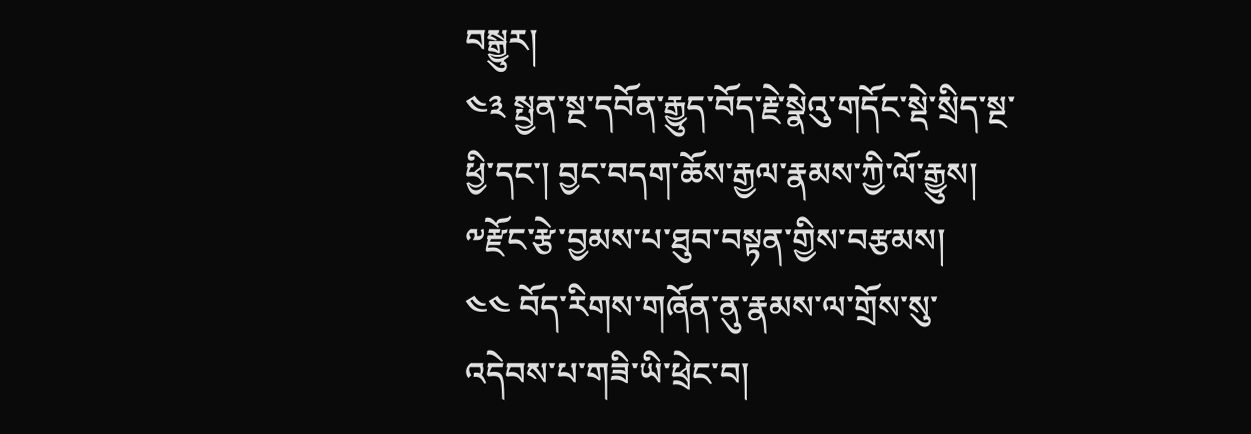བསྒྱུར།
༤༣ སྤྱན་སྔ་དབོན་རྒྱུད་བོད་རྗེ་སྣེའུ་གདོང་སྡེ་སྲིད་སྔ་ཕྱི་དང་། བྱང་བདག་ཆོས་རྒྱལ་རྣམས་ཀྱི་ལོ་རྒྱུས། ༸རྫོང་རྩེ་བྱམས་པ་ཐུབ་བསྟན་གྱིས་བརྩམས།
༤༤ བོད་རིགས་གཞོན་ནུ་རྣམས་ལ་གྲོས་སུ་འདེབས་པ་གཟི་ཡི་ཕྲེང་བ།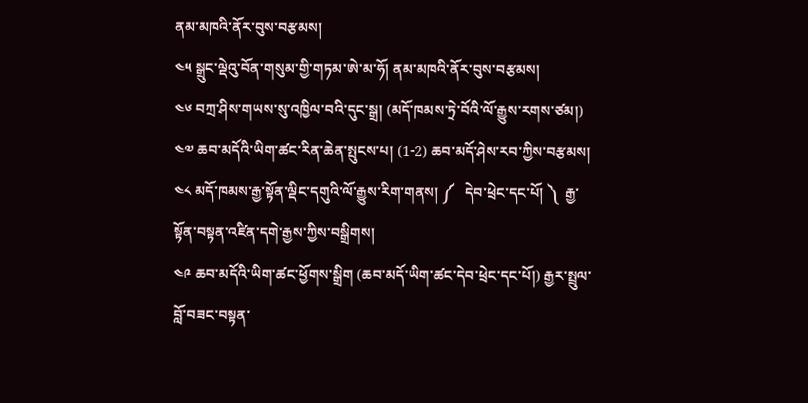ནམ་མཁའི་ནོར་བུས་བརྩམས།
༤༥ སྒྲུང་ལྡེའུ་བོན་གསུམ་གྱི་གཏམ་ཨེ་མ་ཧོ། ནམ་མཁའི་ནོར་བུས་བརྩམས།
༤༦ བཀྲ་ཤིས་གཡས་སུ་འཁྱིལ་བའི་དུང་སྒྲ། (མདོ་ཁམས་ཏྲེ་བོའི་ལོ་རྒྱུས་རགས་ཙམ།)
༤༧ ཆབ་མདོའི་ཡིག་ཚང་རིན་ཆེན་སྤུངས་པ། (1-2) ཆབ་མདོ་ཤེས་རབ་ཀྱིས་བརྩམས།
༤༨ མདོ་ཁམས་རྒྱ་སྟོན་ལྡིང་དགུའི་ལོ་རྒྱུས་རིག་གནས། ༼   དེབ་ཕྲེང་དང་པོ། ༽  རྒྱ་སྟོན་བསྟན་འཛིན་དགེ་རྒྱས་ཀྱིས་བསྒྲིགས།
༤༩ ཆབ་མདོའི་ཡིག་ཚང་ཕྱོགས་སྒྲིག (ཆབ་མདོ་ཡིག་ཚང་དེབ་ཕྲེང་དང་པོ།) རྒྱར་སྤྲུལ་བློ་བཟང་བསྟན་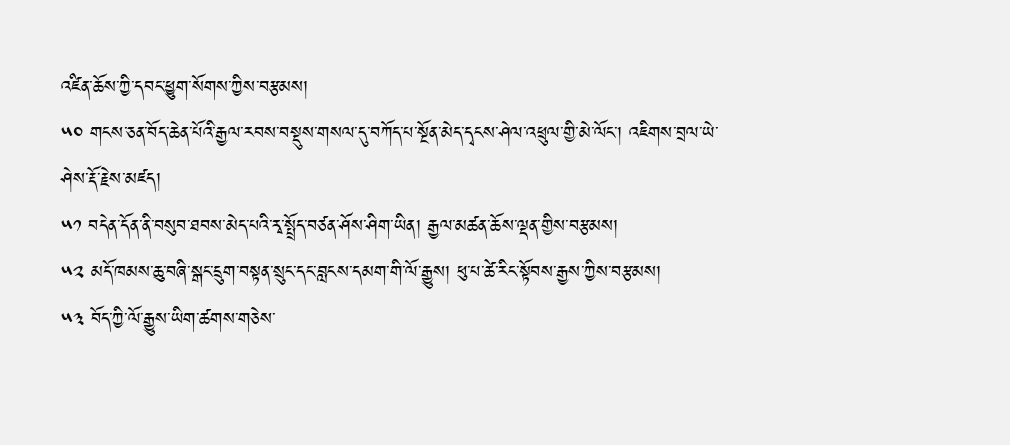འཛིན་ཆོས་ཀྱི་དབང་ཕྱུག་སོགས་ཀྱིས་བརྩམས།
༥༠ གངས་ཅན་བོད་ཆེན་པོའི་རྒྱལ་རབས་བསྡུས་གསལ་དུ་བཀོད་པ་སྔོན་མེད་དྭངས་ཤེལ་འཕྲུལ་གྱི་མེ་ལོང་། འཇིགས་བྲལ་ཡེ་ཤེས་རྡོ་རྗེས་མཛད།
༥༡ བདེན་དོན་ནི་བསུབ་ཐབས་མེད་པའི་རྭ་སྤྲོད་བཙན་ཤོས་ཤིག་ཡིན། རྒྱལ་མཚན་ཆོས་ལྡན་གྱིས་བརྩམས།
༥༢ མདོ་ཁམས་ཆུ་བཞི་སྒང་དྲུག་བསྟན་སྲུང་དང་བླངས་དམག་གི་ལོ་རྒྱུས། ཕུ་པ་ཚེ་རིང་སྟོབས་རྒྱས་ཀྱིས་བརྩམས།
༥༣ བོད་ཀྱི་ལོ་རྒྱུས་ཡིག་ཚགས་གཅེས་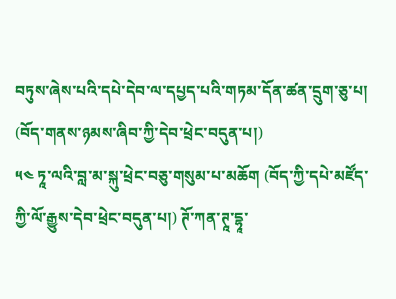བཏུས་ཞེས་པའི་དཔེ་དེབ་ལ་དཔྱད་པའི་གཏམ་དོན་ཚན་དྲུག་ཅུ་པ། (བོད་གནས་ཉམས་ཞིབ་ཀྱི་དེབ་ཕྲེང་བདུན་པ།)
༥༤ ཏཱ་ལའི་བླ་མ་སྐུ་ཕྲེང་བཅུ་གསུམ་པ་མཆོག (བོད་ཀྱི་དཔེ་མཛོད་ཀྱི་ལོ་རྒྱུས་དེབ་ཕྲེང་བདུན་པ།) ཊོ་ཀན་ཊཱ་དྷཱ་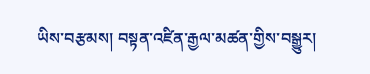ཡིས་བརྩམས། བསྟན་འཛིན་རྒྱལ་མཚན་གྱིས་བསྒྱུར།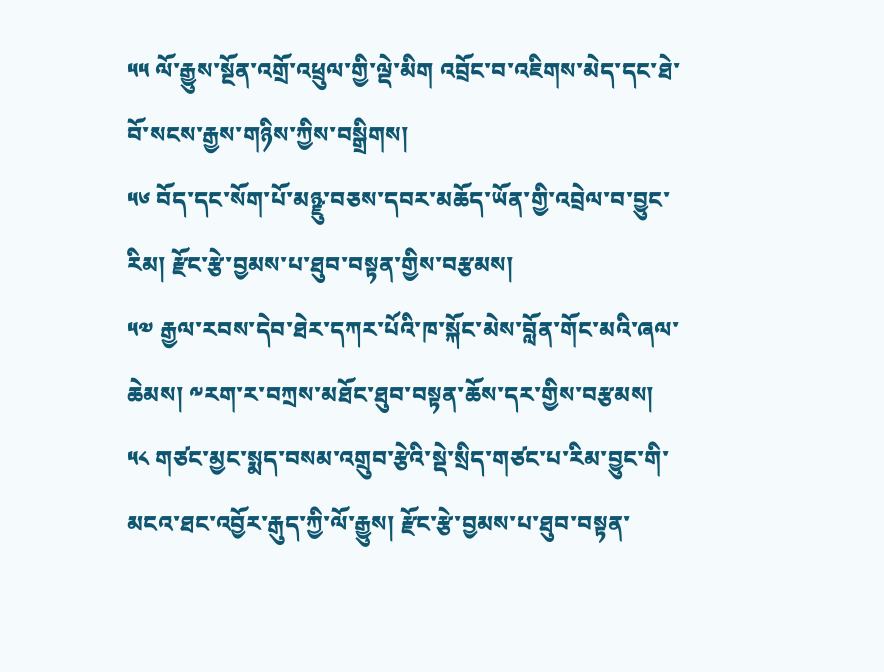༥༥ ལོ་རྒྱུས་སྔོན་འགྲོ་འཕྲུལ་གྱི་ལྡེ་མིག འབྲོང་བ་འཇིགས་མེད་དང་ཐེ་བོ་སངས་རྒྱས་གཉིས་ཀྱིས་བསྒྲིགས།
༥༦ བོད་དང་སོག་པོ་མཉྫུ་བཅས་དབར་མཆོད་ཡོན་གྱི་འབྲེལ་བ་བྱུང་རིམ། རྫོང་རྩེ་བྱམས་པ་ཐུབ་བསྟན་གྱིས་བརྩམས།
༥༧ རྒྱལ་རབས་དེབ་ཐེར་དཀར་པོའི་ཁ་སྐོང་མེས་བློན་གོང་མའི་ཞལ་ཆེམས། ༸རག་ར་བཀྲས་མཐོང་ཐུབ་བསྟན་ཆོས་དར་གྱིས་བརྩམས།
༥༨ གཙང་མྱང་སྨད་བསམ་འགྲུབ་རྩེའི་སྡེ་སྲིད་གཙང་པ་རིམ་བྱུང་གི་མངའ་ཐང་འབྱོར་རྒུད་ཀྱི་ལོ་རྒྱུས། རྫོང་རྩེ་བྱམས་པ་ཐུབ་བསྟན་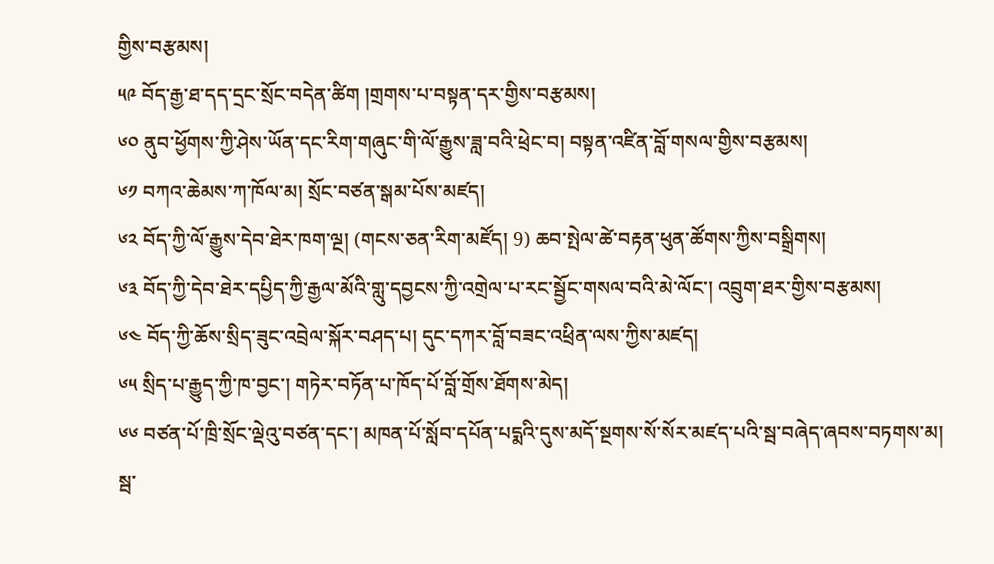གྱིས་བརྩམས།
༥༩ བོད་རྒྱ་ཐ་དད་དྲང་སྲོང་བདེན་ཚིག །གྲགས་པ་བསྟན་དར་གྱིས་བརྩམས།
༦༠ ནུབ་ཕྱོགས་ཀྱི་ཤེས་ཡོན་དང་རིག་གཞུང་གི་ལོ་རྒྱུས་ཟླ་བའི་ཕྲེང་བ། བསྟན་འཛིན་བློ་གསལ་གྱིས་བརྩམས།
༦༡ བཀའ་ཆེམས་ཀ་ཁོལ་མ། སྲོང་བཙན་སྒམ་པོས་མཛད།
༦༢ བོད་ཀྱི་ལོ་རྒྱུས་དེབ་ཐེར་ཁག་ལྔ། (གངས་ཅན་རིག་མཛོད། 9) ཆབ་སྤེལ་ཚེ་བརྟན་ཕུན་ཚོགས་ཀྱིས་བསྒྲིགས།
༦༣ བོད་ཀྱི་དེབ་ཐེར་དཔྱིད་ཀྱི་རྒྱལ་མོའི་གླུ་དབྱངས་ཀྱི་འགྲེལ་པ་རང་སྦྱོང་གསལ་བའི་མེ་ལོང་། འབྲུག་ཐར་གྱིས་བརྩམས།
༦༤ བོད་ཀྱི་ཆོས་སྲིད་ཟུང་འབྲེལ་སྐོར་བཤད་པ། དུང་དཀར་བློ་བཟང་འཕྲིན་ལས་ཀྱིས་མཛད།
༦༥ སྲིད་པ་རྒྱུད་ཀྱི་ཁ་བྱང་། གཏེར་བཏོན་པ་ཁོད་པོ་བློ་གྲོས་ཐོགས་མེད།
༦༦ བཙན་པོ་ཁྲི་སྲོང་ལྡེའུ་བཙན་དང་། མཁན་པོ་སློབ་དཔོན་པདྨའི་དུས་མདོ་སྔགས་སོ་སོར་མཛད་པའི་སྦ་བཞེད་ཞབས་བཏགས་མ། སྦ་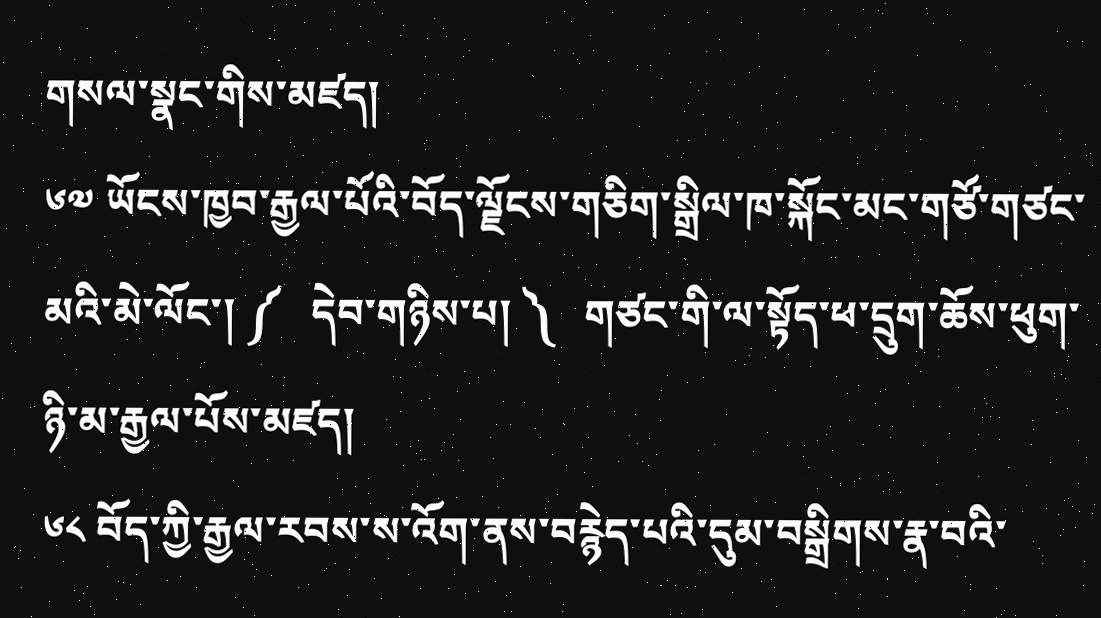གསལ་སྣང་གིས་མཛད།
༦༧ ཡོངས་ཁྱབ་རྒྱལ་པོའི་བོད་ལྗོངས་གཅིག་སྒྲིལ་ཁ་སྐོང་མང་གཙོ་གཙང་མའི་མེ་ལོང་། ༼   དེབ་གཉིས་པ། ༽   གཙང་གི་ལ་སྟོད་ཕ་དྲུག་ཆོས་ཕུག་ཉི་མ་རྒྱལ་པོས་མཛད།
༦༨ བོད་ཀྱི་རྒྱལ་རབས་ས་འོག་ནས་བརྙེད་པའི་དུམ་བསྒྲིགས་རྣ་བའི་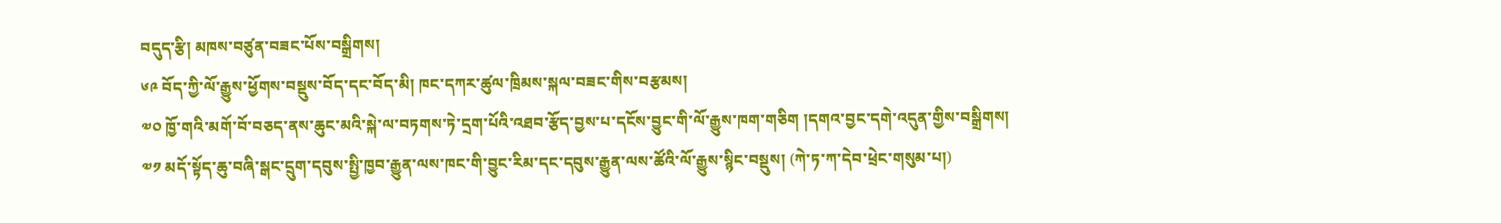བདུད་རྩི། མཁས་བཙུན་བཟང་པོས་བསྒྲིགས།
༦༩ བོད་ཀྱི་ལོ་རྒྱུས་ཕྱོགས་བསྡུས་བོད་དང་བོད་མི། ཁང་དཀར་ཚུལ་ཁྲིམས་སྐལ་བཟང་གིས་བརྩམས།
༧༠ ཁྱོ་གའི་མགོ་བོ་བཅད་ནས་ཆུང་མའི་སྐེ་ལ་བཏགས་ཏེ་དྲག་པོའི་འཐབ་རྩོད་བྱས་པ་དངོས་བྱུང་གི་ལོ་རྒྱུས་ཁག་གཅིག །དགའ་བྱང་དགེ་འདུན་གྱིས་བསྒྲིགས།
༧༡ མདོ་སྟོད་ཆུ་བཞི་སྒང་དྲུག་དབུས་སྤྱི་ཁྱབ་རྒྱུན་ལས་ཁང་གི་བྱུང་རིམ་དང་དབུས་རྒྱུན་ལས་ཚོའི་ལོ་རྒྱུས་སྙིང་བསྡུས། (ཀེ་ཏ་ཀ་དེབ་ཕྲེང་གསུམ་པ།)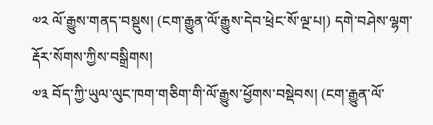༧༢ ལོ་རྒྱུས་གནད་བསྡུས། (ངག་རྒྱུན་ལོ་རྒྱུས་དེབ་ཕྲེང་སོ་ལྔ་པ།) དགེ་བཤེས་ལྷག་རྡོར་སོགས་ཀྱིས་བསྒྲིགས།
༧༣ བོད་ཀྱི་ཡུལ་ལུང་ཁག་གཅིག་གི་ལོ་རྒྱུས་ཕྱོགས་བསྡེབས། (ངག་རྒྱུན་ལོ་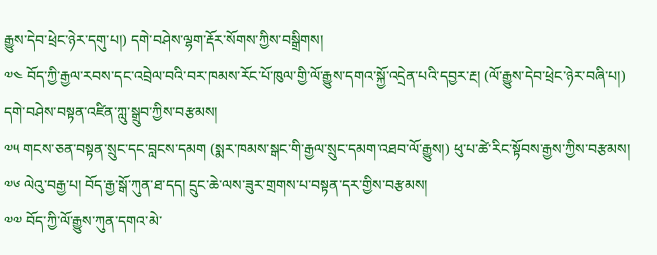རྒྱུས་དེབ་ཕྲེང་ཉེར་དགུ་པ།) དགེ་བཤེས་ལྷག་རྡོར་སོགས་ཀྱིས་བསྒྲིགས།
༧༤ བོད་ཀྱི་རྒྱལ་རབས་དང་འབྲེལ་བའི་བར་ཁམས་རོང་པོ་ཁུལ་གྱི་ལོ་རྒྱུས་དགའ་སྐྱོ་འདྲེན་པའི་དབྱར་རྔ། (ལོ་རྒྱུས་དེབ་ཕྲེང་ཉེར་བཞི་པ།) དགེ་བཤེས་བསྟན་འཛིན་ཀླུ་སྒྲུབ་ཀྱིས་བརྩམས།
༧༥ གངས་ཅན་བསྟན་སྲུང་དང་བླངས་དམག (སྨར་ཁམས་སྒང་གི་རྒྱལ་སྲུང་དམག་འཐབ་ལོ་རྒྱུས།) ཕུ་པ་ཚེ་རིང་སྟོབས་རྒྱས་ཀྱིས་བརྩམས།
༧༦ ལེའུ་བརྒྱ་པ། བོད་རྒྱ་སྒོ་ཀུན་ཐ་དད། དྲུང་ཆེ་ལས་ཟུར་གྲགས་པ་བསྟན་དར་གྱིས་བརྩམས།
༧༧ བོད་ཀྱི་ལོ་རྒྱུས་ཀུན་དགའ་མེ་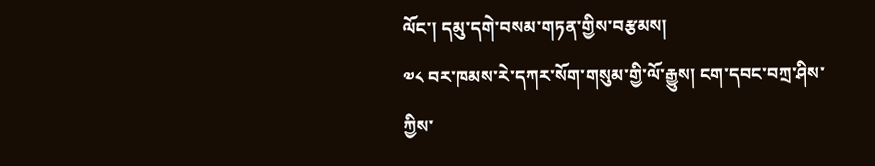ལོང་། དམུ་དགེ་བསམ་གཏན་གྱིས་བརྩམས།
༧༨ བར་ཁམས་རེ་དཀར་སོག་གསུམ་གྱི་ལོ་རྒྱུས། ངག་དབང་བཀྲ་ཤིས་ཀྱིས་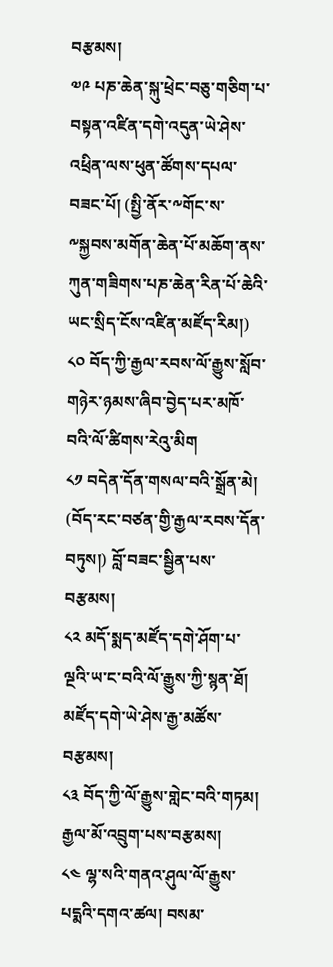བརྩམས།
༧༩ པཎ་ཆེན་སྐུ་ཕྲེང་བཅུ་གཅིག་པ་བསྟན་འཛིན་དགེ་འདུན་ཡེ་ཤེས་འཕྲིན་ལས་ཕུན་ཚོགས་དཔལ་བཟང་པོ། (སྤྱི་ནོར་༸གོང་ས་༸སྐྱབས་མགོན་ཆེན་པོ་མཆོག་ནས་ཀུན་གཟིགས་པཎ་ཆེན་རིན་པོ་ཆེའི་ཡང་སྲིད་ངོས་འཛིན་མཛོད་རིམ།)
༨༠ བོད་ཀྱི་རྒྱལ་རབས་ལོ་རྒྱུས་སློབ་གཉེར་ཉམས་ཞིབ་བྱེད་པར་མཁོ་བའི་ལོ་ཚིགས་རེའུ་མིག
༨༡ བདེན་དོན་གསལ་བའི་སྒྲོན་མེ། (བོད་རང་བཙན་གྱི་རྒྱལ་རབས་དོན་བཏུས།) བློ་བཟང་སྦྱིན་པས་བརྩམས།
༨༢ མདོ་སྨད་མཛོད་དགེ་ཤོག་པ་ལྔའི་ཡ་ང་བའི་ལོ་རྒྱུས་ཀྱི་སྙན་ཐོ། མཛོད་དགེ་ཡེ་ཤེས་རྒྱ་མཚོས་བརྩམས།
༨༣ བོད་ཀྱི་ལོ་རྒྱུས་གླེང་བའི་གཏམ། རྒྱལ་མོ་འབྲུག་པས་བརྩམས།
༨༤ ལྷ་སའི་གནའ་ཤུལ་ལོ་རྒྱུས་པདྨའི་དགའ་ཚལ། བསམ་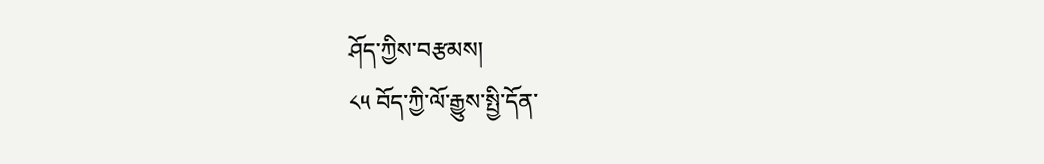ཤོད་ཀྱིས་བརྩམས།
༨༥ བོད་ཀྱི་ལོ་རྒྱུས་སྤྱི་དོན་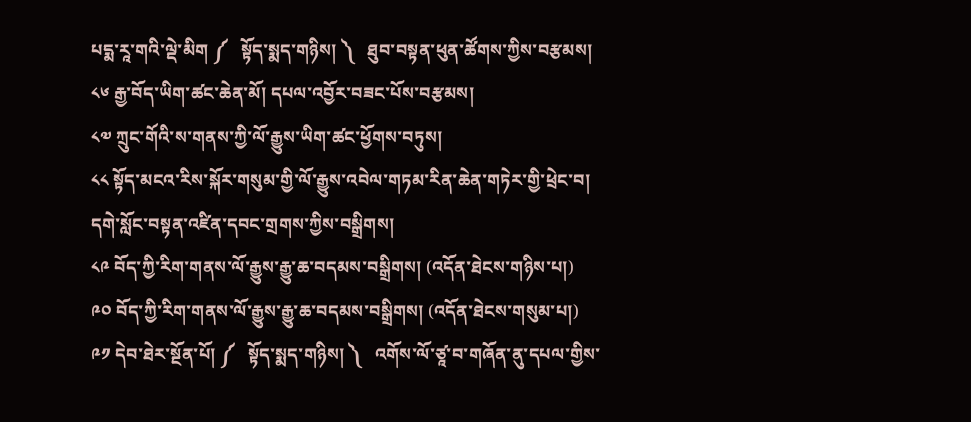པདྨ་རཱ་གའི་ལྡེ་མིག ༼   སྟོད་སྨད་གཉིས། ༽   ཐུབ་བསྟན་ཕུན་ཚོགས་ཀྱིས་བརྩམས།
༨༦ རྒྱ་བོད་ཡིག་ཚང་ཆེན་མོ། དཔལ་འབྱོར་བཟང་པོས་བརྩམས།
༨༧ ཀྲུང་གོའི་ས་གནས་ཀྱི་ལོ་རྒྱུས་ཡིག་ཚང་ཕྱོགས་བཏུས།
༨༨ སྟོད་མངའ་རིས་སྐོར་གསུམ་གྱི་ལོ་རྒྱུས་འབེལ་གཏམ་རིན་ཆེན་གཏེར་གྱི་ཕྲེང་བ། དགེ་སློང་བསྟན་འཛིན་དབང་གྲགས་ཀྱིས་བསྒྲིགས།
༨༩ བོད་ཀྱི་རིག་གནས་ལོ་རྒྱུས་རྒྱུ་ཆ་བདམས་བསྒྲིགས། (འདོན་ཐེངས་གཉིས་པ།)
༩༠ བོད་ཀྱི་རིག་གནས་ལོ་རྒྱུས་རྒྱུ་ཆ་བདམས་བསྒྲིགས། (འདོན་ཐེངས་གསུམ་པ།)
༩༡ དེབ་ཐེར་སྔོན་པོ། ༼   སྟོད་སྨད་གཉིས། ༽   འགོས་ལོ་ཙཱ་བ་གཞོན་ནུ་དཔལ་གྱིས་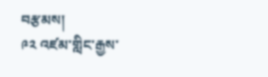བརྩམས།
༩༢ འཛམ་གླིང་རྒྱས་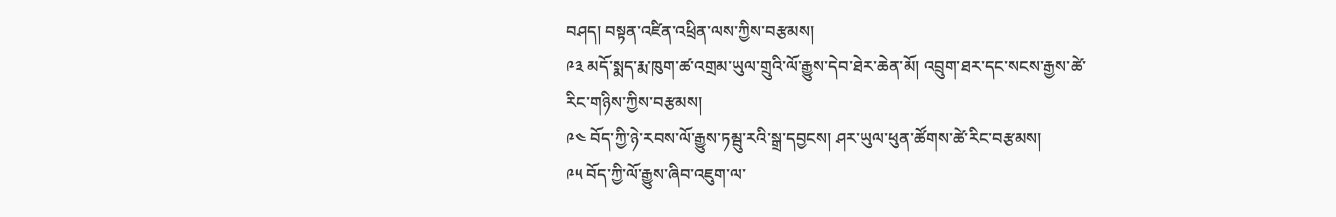བཤད། བསྟན་འཛིན་འཕྲིན་ལས་ཀྱིས་བརྩམས།
༩༣ མདོ་སྨད་རྨ་ཁུག་ཚ་འགྲམ་ཡུལ་གྲུའི་ལོ་རྒྱུས་དེབ་ཐེར་ཆེན་མོ། འབྲུག་ཐར་དང་སངས་རྒྱས་ཚེ་རིང་གཉིས་ཀྱིས་བརྩམས།
༩༤ བོད་ཀྱི་ཉེ་རབས་ལོ་རྒྱུས་ཏམྦུ་རའི་སྒྲ་དབྱངས། ཤར་ཡུལ་ཕུན་ཚོགས་ཚེ་རིང་བརྩམས།
༩༥ བོད་ཀྱི་ལོ་རྒྱུས་ཞིབ་འཇུག་ལ་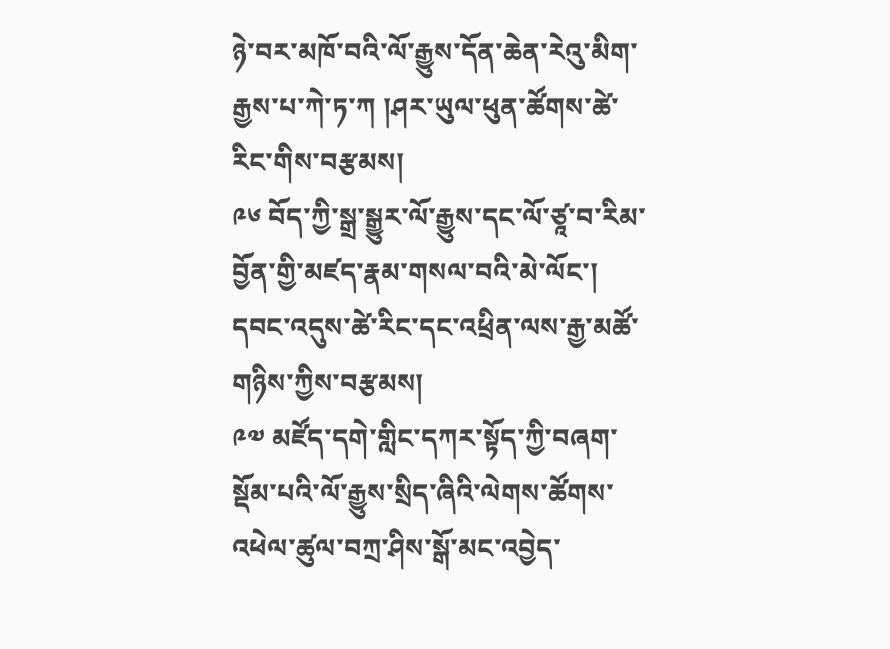ཉེ་བར་མཁོ་བའི་ལོ་རྒྱུས་དོན་ཆེན་རེའུ་མིག་རྒྱས་པ་ཀེ་ཏ་ཀ །ཤར་ཡུལ་ཕུན་ཚོགས་ཚེ་རིང་གིས་བརྩམས།
༩༦ བོད་ཀྱི་སྒྲ་སྒྱུར་ལོ་རྒྱུས་དང་ལོ་ཙཱ་བ་རིམ་བྱོན་གྱི་མཛད་རྣམ་གསལ་བའི་མེ་ལོང་། དབང་འདུས་ཚེ་རིང་དང་འཕྲིན་ལས་རྒྱ་མཚོ་གཉིས་ཀྱིས་བརྩམས།
༩༧ མཛོད་དགེ་གླིང་དཀར་སྟོད་ཀྱི་བཞག་སྡོམ་པའི་ལོ་རྒྱུས་སྲིད་ཞིའི་ལེགས་ཚོགས་འཕེལ་ཚུལ་བཀྲ་ཤིས་སྒོ་མང་འབྱེད་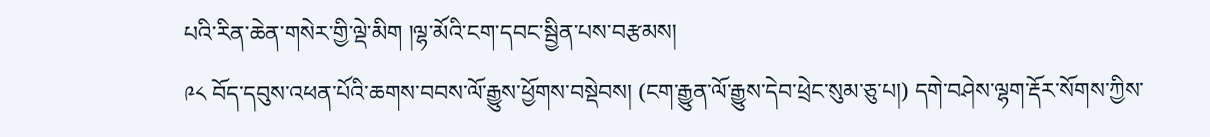པའི་རིན་ཆེན་གསེར་གྱི་ལྡེ་མིག །ལྷ་མོའི་ངག་དབང་སྦྱིན་པས་བརྩམས།
༩༨ བོད་དབུས་འཕན་པོའི་ཆགས་བབས་ལོ་རྒྱུས་ཕྱོགས་བསྡེབས། (ངག་རྒྱུན་ལོ་རྒྱུས་དེབ་ཕྲེང་སུམ་ཅུ་པ།) དགེ་བཤེས་ལྷག་རྡོར་སོགས་ཀྱིས་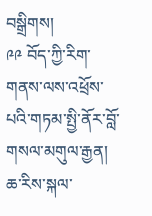བསྒྲིགས།
༩༩ བོད་ཀྱི་རིག་གནས་ལས་འཕྲོས་པའི་གཏམ་སྤྱི་ནོར་བློ་གསལ་མགུལ་རྒྱན། ཆ་རིས་སྐལ་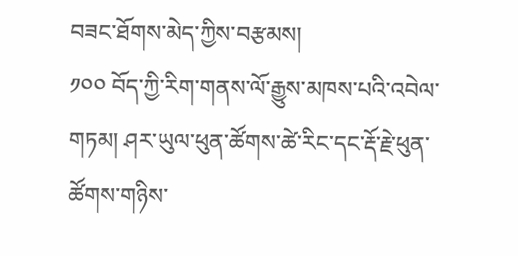བཟང་ཐོགས་མེད་ཀྱིས་བརྩམས།
༡༠༠ བོད་ཀྱི་རིག་གནས་ལོ་རྒྱུས་མཁས་པའི་འབེལ་གཏམ། ཤར་ཡུལ་ཕུན་ཚོགས་ཚེ་རིང་དང་རྡོ་རྗེ་ཕུན་ཚོགས་གཉིས་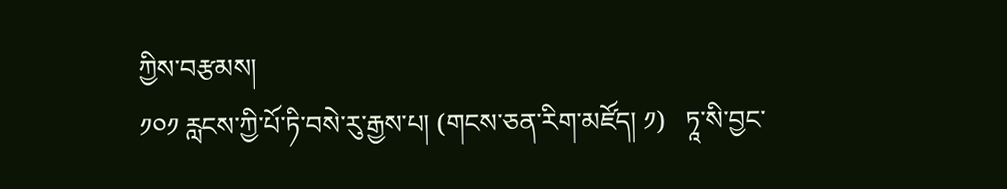ཀྱིས་བརྩམས།
༡༠༡ རླངས་ཀྱི་པོ་ཏི་བསེ་རུ་རྒྱས་པ། (གངས་ཅན་རིག་མཛོད། ༡)   ཏཱ་སི་བྱང་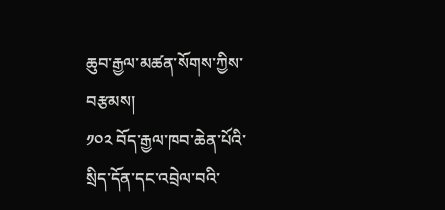ཆུབ་རྒྱལ་མཚན་སོགས་ཀྱིས་བརྩམས།
༡༠༢ བོད་རྒྱལ་ཁབ་ཆེན་པོའི་སྲིད་དོན་དང་འབྲེལ་བའི་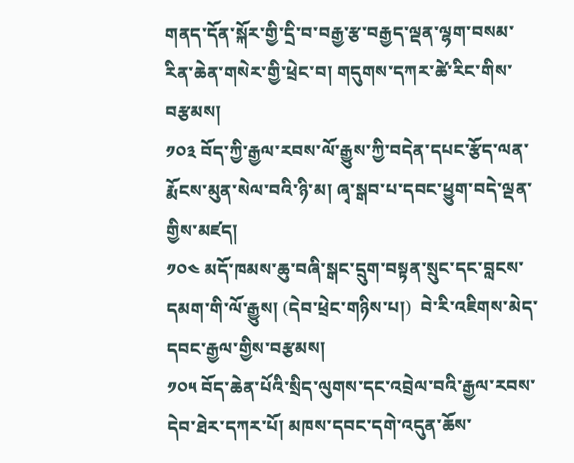གནད་དོན་སྐོར་གྱི་དྲི་བ་བརྒྱ་རྩ་བརྒྱད་ལྡན་ལྷག་བསམ་རིན་ཆེན་གསེར་གྱི་ཕྲེང་བ། གདུགས་དཀར་ཚེ་རིང་གིས་བརྩམས།
༡༠༣ བོད་ཀྱི་རྒྱལ་རབས་ལོ་རྒྱུས་ཀྱི་བདེན་དཔང་རྩོད་ལན་རྨོངས་མུན་སེལ་བའི་ཉི་མ། ཞྭ་སྒབ་པ་དབང་ཕྱུག་བདེ་ལྡན་གྱིས་མཛད།
༡༠༤ མདོ་ཁམས་ཆུ་བཞི་སྒང་དྲུག་བསྟན་སྲུང་དང་བླངས་དམག་གི་ལོ་རྒྱུས། (དེབ་ཕྲེང་གཉིས་པ།)  བེ་རི་འཇིགས་མེད་དབང་རྒྱལ་གྱིས་བརྩམས།
༡༠༥ བོད་ཆེན་པོའི་སྲིད་ལུགས་དང་འབྲེལ་བའི་རྒྱལ་རབས་དེབ་ཐེར་དཀར་པོ། མཁས་དབང་དགེ་འདུན་ཆོས་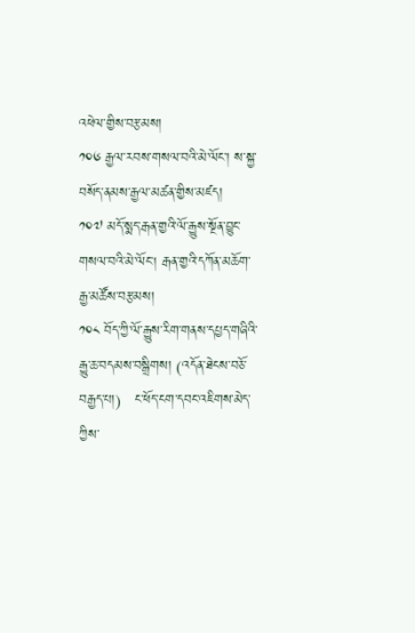འཕེལ་གྱིས་བརྩམས།
༡༠༦ རྒྱལ་རབས་གསལ་བའི་མེ་ལོང་། ས་སྐྱ་བསོད་ནམས་རྒྱལ་མཚན་གྱིས་མཛད།
༡༠༧ མདོ་སྨད་རྒན་གྱའི་ལོ་རྒྱུས་སྔོན་བྱུང་གསལ་བའི་མེ་ལོང། རྒན་གྱའི་དཀོན་མཆོག་རྒྱ་མཚོས་བརྩམས།
༡༠༨ བོད་ཀྱི་ལོ་རྒྱུས་རིག་གནས་དཔྱད་གཞིའི་རྒྱུ་ཆ་བདམས་བསྒྲིགས། (འདོན་ཐེངས་བཅོ་བརྒྱད་པ།)   ང་ཕོད་ངག་དབང་འཇིགས་མེད་ཀྱིས་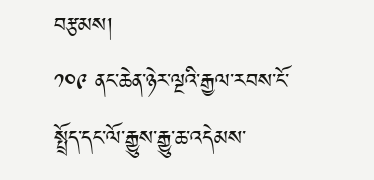བརྩམས།
༡༠༩ ནང་ཆེན་ཉེར་ལྔའི་རྒྱལ་རབས་ངོ་སྤྲོད་དང་ལོ་རྒྱུས་རྒྱུ་ཆ་འདེམས་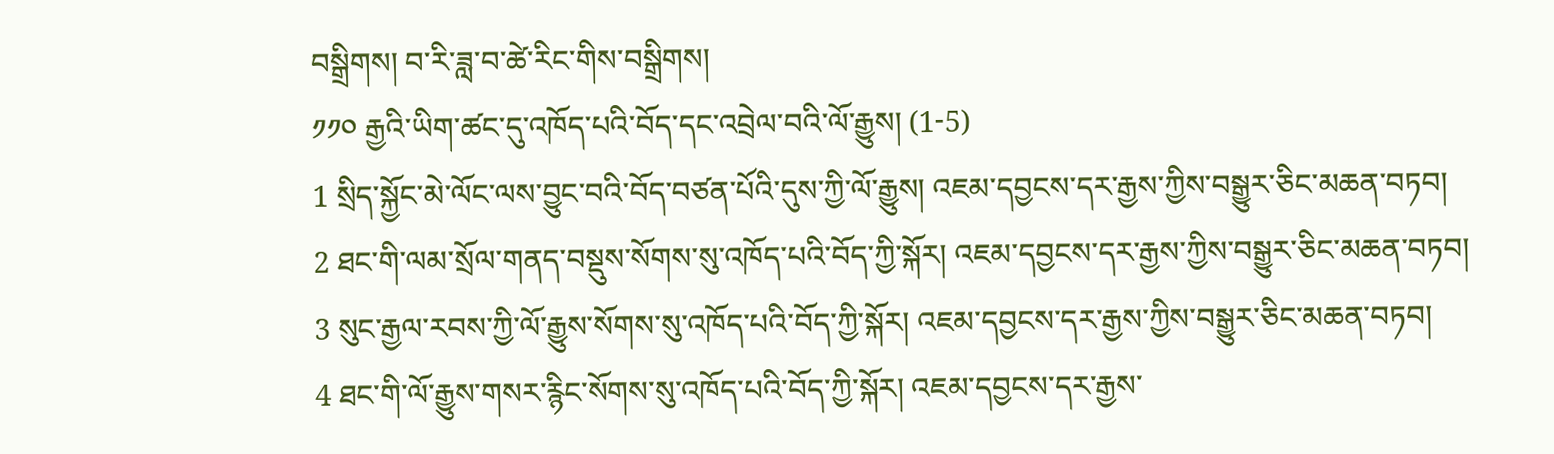བསྒྲིགས། བ་རི་ཟླ་བ་ཚེ་རིང་གིས་བསྒྲིགས།
༡༡༠ རྒྱའི་ཡིག་ཚང་དུ་འཁོད་པའི་བོད་དང་འབྲེལ་བའི་ལོ་རྒྱུས། (1-5)
1 སྲིད་སྐྱོང་མེ་ལོང་ལས་བྱུང་བའི་བོད་བཙན་པོའི་དུས་ཀྱི་ལོ་རྒྱུས། འཇམ་དབྱངས་དར་རྒྱས་ཀྱིས་བསྒྱུར་ཅིང་མཆན་བཏབ།
2 ཐང་གི་ལམ་སྲོལ་གནད་བསྡུས་སོགས་སུ་འཁོད་པའི་བོད་ཀྱི་སྐོར། འཇམ་དབྱངས་དར་རྒྱས་ཀྱིས་བསྒྱུར་ཅིང་མཆན་བཏབ།
3 སུང་རྒྱལ་རབས་ཀྱི་ལོ་རྒྱུས་སོགས་སུ་འཁོད་པའི་བོད་ཀྱི་སྐོར། འཇམ་དབྱངས་དར་རྒྱས་ཀྱིས་བསྒྱུར་ཅིང་མཆན་བཏབ།
4 ཐང་གི་ལོ་རྒྱུས་གསར་རྙིང་སོགས་སུ་འཁོད་པའི་བོད་ཀྱི་སྐོར། འཇམ་དབྱངས་དར་རྒྱས་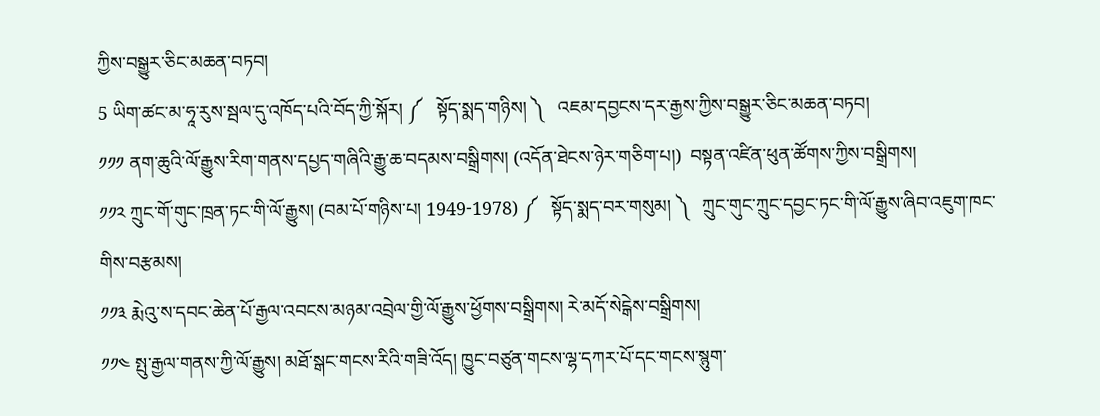ཀྱིས་བསྒྱུར་ཅིང་མཆན་བཏབ།
5 ཡིག་ཚང་མ་ཧཱ་རུས་སྦལ་དུ་འཁོད་པའི་བོད་ཀྱི་སྐོར། ༼   སྟོད་སྨད་གཉིས། ༽   འཇམ་དབྱངས་དར་རྒྱས་ཀྱིས་བསྒྱུར་ཅིང་མཆན་བཏབ།
༡༡༡ ནག་ཆུའི་ལོ་རྒྱུས་རིག་གནས་དཔྱད་གཞིའི་རྒྱུ་ཆ་བདམས་བསྒྲིགས། (འདོན་ཐེངས་ཉེར་གཅིག་པ།)  བསྟན་འཛིན་ཕུན་ཚོགས་ཀྱིས་བསྒྲིགས།
༡༡༢ ཀྲུང་གོ་གུང་ཁྲན་ཏང་གི་ལོ་རྒྱུས། (བམ་པོ་གཉིས་པ། 1949-1978) ༼   སྟོད་སྨད་བར་གསུམ། ༽   ཀྲུང་གུང་ཀྲུང་དབྱང་ཏང་གི་ལོ་རྒྱུས་ཞིབ་འཇུག་ཁང་གིས་བརྩམས།
༡༡༣ རྨེའུ་ས་དབང་ཆེན་པོ་རྒྱལ་འབངས་མཉམ་འབྲེལ་གྱི་ལོ་རྒྱུས་ཕྱོགས་བསྒྲིགས། རེ་མདོ་སེངྒེས་བསྒྲིགས།
༡༡༤ སྤུ་རྒྱལ་གནས་ཀྱི་ལོ་རྒྱུས། མཐོ་སྒང་གངས་རིའི་གཟི་འོད། ཁྱུང་བཙུན་གངས་ལྷ་དཀར་པོ་དང་གངས་སྙུག་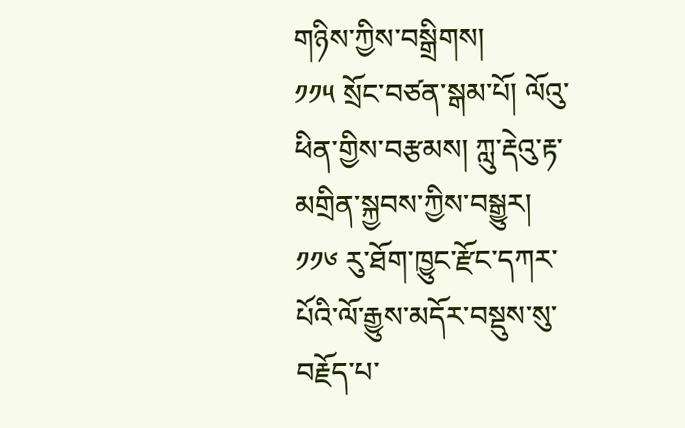གཉིས་ཀྱིས་བསྒྲིགས།
༡༡༥ སྲོང་བཙན་སྒམ་པོ། ལོའུ་ཕིན་གྱིས་བརྩམས། ཀླུ་རྡེའུ་རྟ་མགྲིན་སྐྱབས་ཀྱིས་བསྒྱུར།
༡༡༦ རུ་ཐོག་ཁྱུང་རྫོང་དཀར་པོའི་ལོ་རྒྱུས་མདོར་བསྡུས་སུ་བརྗོད་པ་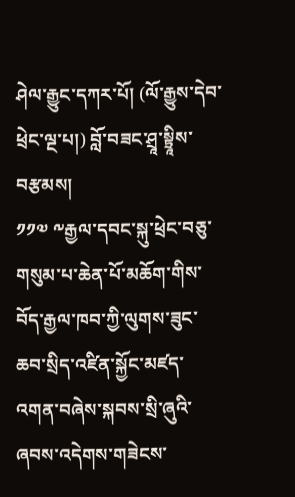ཤེལ་རྒྱུང་དཀར་པོ། (ལོ་རྒྱུས་དེབ་ཕྲེང་ལྔ་པ།) བློ་བཟང་ཤྲཱ་སྟྲཱིས་བརྩམས།
༡༡༧ ༸རྒྱལ་དབང་སྐུ་ཕྲེང་བཅུ་གསུམ་པ་ཆེན་པོ་མཆོག་གིས་བོད་རྒྱལ་ཁབ་ཀྱི་ལུགས་ཟུང་ཆབ་སྲིད་འཛིན་སྐྱོང་མཛད་འགན་བཞེས་སྐབས་སྲི་ཞུའི་ཞབས་འདེགས་གཟེངས་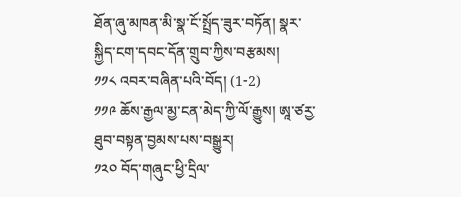ཐོན་ཞུ་མཁན་མི་སྣ་ངོ་སྤྲོད་ཟུར་བཏོན། སྣར་སྐྱིད་ངག་དབང་དོན་གྲུབ་ཀྱིས་བརྩམས།
༡༡༨ འབར་བཞིན་པའི་བོད། (1-2)
༡༡༩ ཆོས་རྒྱལ་མྱ་ངན་མེད་ཀྱི་ལོ་རྒྱུས། ཨཱ་ཙརྱ་ཐུབ་བསྟན་བྱམས་པས་བསྒྱུར།
༡༢༠ བོད་གཞུང་ཕྱི་དྲིལ་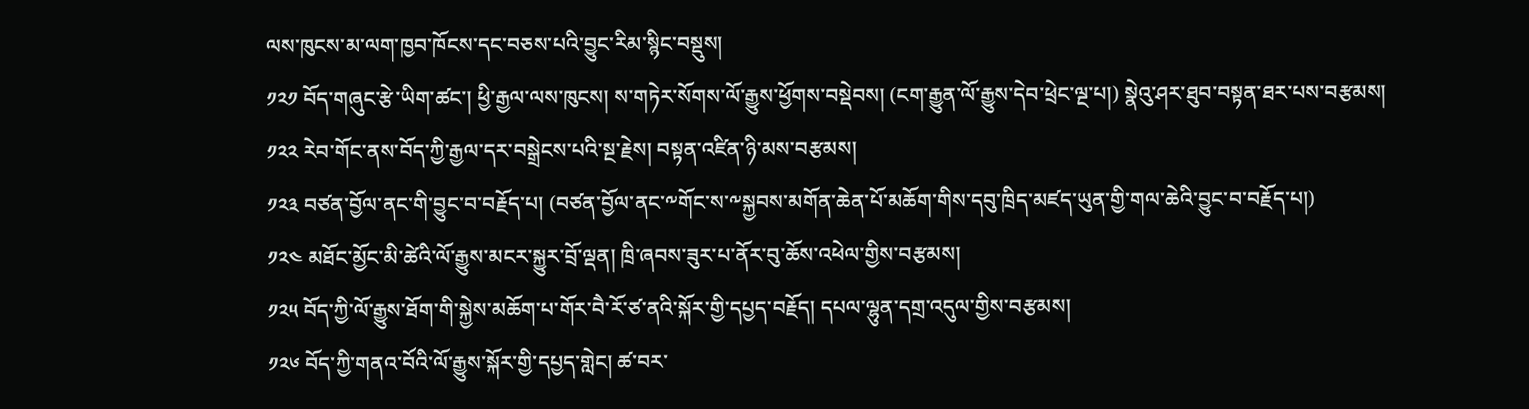ལས་ཁུངས་མ་ལག་ཁྱབ་ཁོངས་དང་བཅས་པའི་བྱུང་རིམ་སྙིང་བསྡུས།
༡༢༡ བོད་གཞུང་རྩེ་ཡིག་ཚང་། ཕྱི་རྒྱལ་ལས་ཁུངས། ས་གཏེར་སོགས་ལོ་རྒྱུས་ཕྱོགས་བསྡེབས། (ངག་རྒྱུན་ལོ་རྒྱུས་དེབ་ཕྲེང་ལྔ་པ།) སྣེའུ་ཤར་ཐུབ་བསྟན་ཐར་པས་བརྩམས།
༡༢༢ རེབ་གོང་ནས་བོད་ཀྱི་རྒྱལ་དར་བསྒྲེངས་པའི་སྔ་རྗེས། བསྟན་འཛིན་ཉི་མས་བརྩམས།
༡༢༣ བཙན་བྱོལ་ནང་གི་བྱུང་བ་བརྗོད་པ། (བཙན་བྱོལ་ནང་༸གོང་ས་༸སྐྱབས་མགོན་ཆེན་པོ་མཆོག་གིས་དབུ་ཁྲིད་མཛད་ཡུན་གྱི་གལ་ཆེའི་བྱུང་བ་བརྗོད་པ།)
༡༢༤ མཐོང་མྱོང་མི་ཚེའི་ལོ་རྒྱུས་མངར་སྐྱུར་བྲོ་ལྡན། ཁྲི་ཞབས་ཟུར་པ་ནོར་བུ་ཆོས་འཕེལ་གྱིས་བརྩམས།
༡༢༥ བོད་ཀྱི་ལོ་རྒྱུས་ཐོག་གི་སྐྱེས་མཆོག་པ་གོར་བཻ་རོ་ཙ་ནའི་སྐོར་གྱི་དཔྱད་བརྗོད། དཔལ་ལྷུན་དགྲ་འདུལ་གྱིས་བརྩམས།
༡༢༦ བོད་ཀྱི་གནའ་བོའི་ལོ་རྒྱུས་སྐོར་གྱི་དཔྱད་གླེང། ཚ་བར་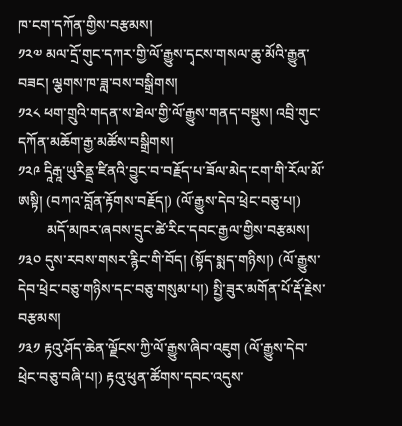ཁ་ངག་དཀོན་གྱིས་བརྩམས།
༡༢༧ མལ་དྲོ་གུང་དཀར་གྱི་ལོ་རྒྱུས་དྭངས་གསལ་ཆུ་མོའི་རྒྱུན་བཟང། ལྕགས་ཁ་ཟླ་བས་བསྒྲིགས།
༡༢༨ ཕག་གྲུའི་གདན་ས་ཐེལ་གྱི་ལོ་རྒྱུས་གནད་བསྡུས། འབྲི་གུང་དཀོན་མཆོག་རྒྱ་མཚོས་བསྒྲིགས།
༡༢༩ དཱིརྒཱ་ཡུརིནྡྲ་ཛིནའི་བྱུང་བ་བརྗོད་པ་ཟོལ་མེད་ངག་གི་རོལ་མོ་ཨསྟི། (བཀའ་བློན་རྟོགས་བརྗོད།) (ལོ་རྒྱུས་དེབ་ཕྲེང་བཅུ་པ།)
        མདོ་མཁར་ཞབས་དྲུང་ཚེ་རིང་དབང་རྒྱལ་གྱིས་བརྩམས།
༡༣༠ དུས་རབས་གསར་རྙིང་གི་བོད། (སྟོད་སྨད་གཉིས།) (ལོ་རྒྱུས་དེབ་ཕྲེང་བཅུ་གཉིས་དང་བཅུ་གསུམ་པ།) སྤྱི་ཟུར་མགོན་པོ་རྡོ་རྗེས་བརྩམས།
༡༣༡ རྟའུ་ཤོད་ཆེན་ལྗོངས་ཀྱི་ལོ་རྒྱུས་ཞིབ་འཇུག (ལོ་རྒྱུས་དེབ་ཕྲེང་བཅུ་བཞི་པ།) རྟའུ་ཕུན་ཚོགས་དབང་འདུས་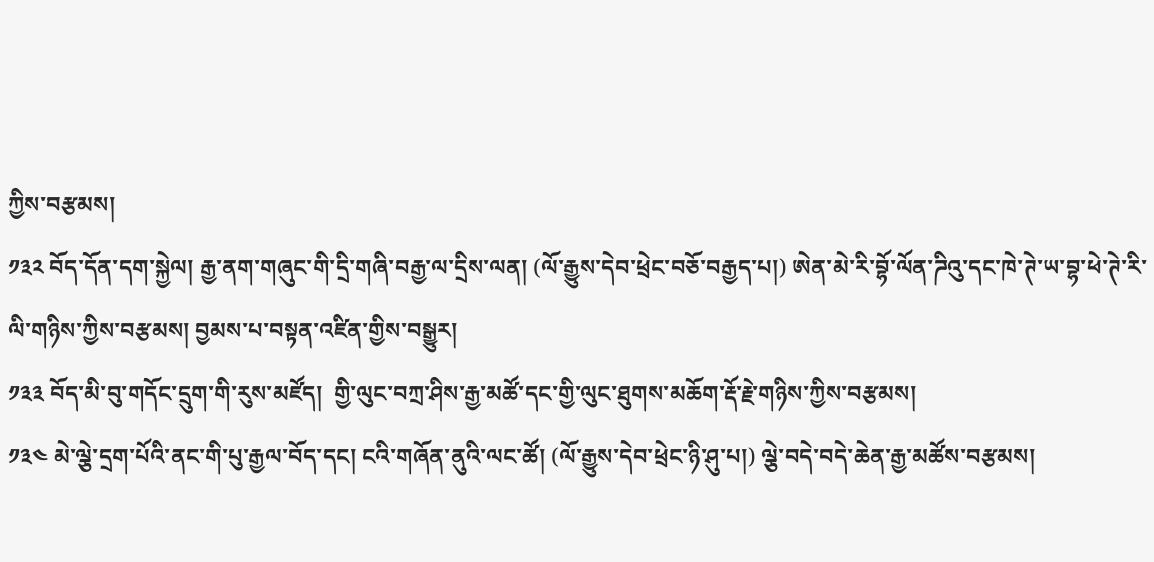ཀྱིས་བརྩམས།
༡༣༢ བོད་དོན་དག་སྐྱེལ། རྒྱ་ནག་གཞུང་གི་དྲི་གཞི་བརྒྱ་ལ་དྲིས་ལན། (ལོ་རྒྱུས་དེབ་ཕྲེང་བཅོ་བརྒྱད་པ།) ཨེན་མེ་རི་བྷོ་ལོན་ཌིའུ་དང་ཁེ་ཊེ་ཡ་བྷ་ཕེ་ཊེ་རི་ལི་གཉིས་ཀྱིས་བརྩམས། བྱམས་པ་བསྟན་འཛིན་གྱིས་བསྒྱུར།
༡༣༣ བོད་མི་བུ་གདོང་དྲུག་གི་རུས་མཛོད།  གྱི་ལུང་བཀྲ་ཤིས་རྒྱ་མཚོ་དང་གྱི་ལུང་ཐུགས་མཆོག་རྡོ་རྗེ་གཉིས་ཀྱིས་བརྩམས།
༡༣༤ མེ་ལྕེ་དྲག་པོའི་ནང་གི་པུ་རྒྱལ་བོད་དང། ངའི་གཞོན་ནུའི་ལང་ཚོ། (ལོ་རྒྱུས་དེབ་ཕྲེང་ཉི་ཤུ་པ།) ལྕེ་བདེ་བདེ་ཆེན་རྒྱ་མཚོས་བརྩམས།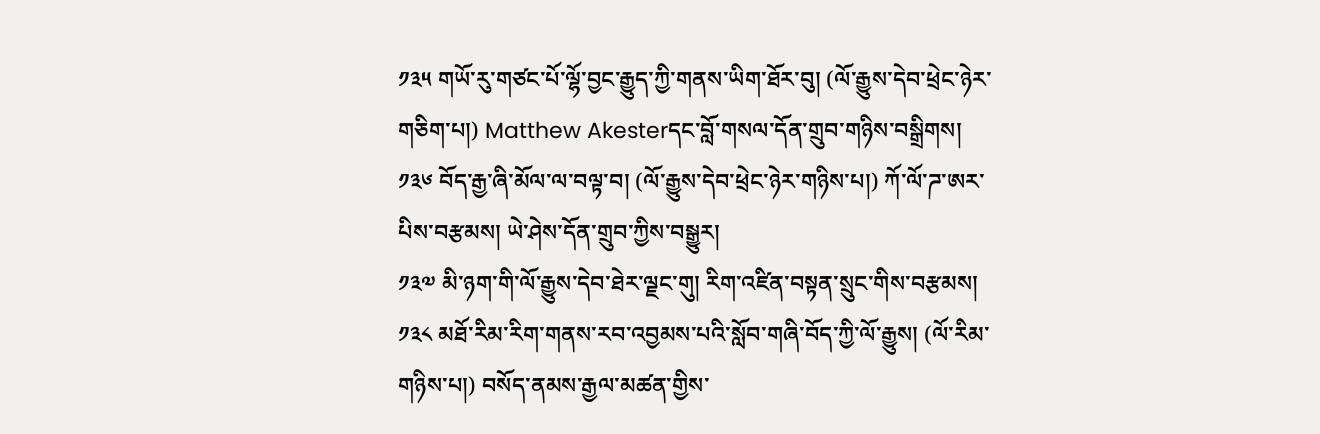༡༣༥ གཡོ་རུ་གཙང་པོ་ལྷོ་བྱང་རྒྱུད་ཀྱི་གནས་ཡིག་ཐོར་བུ། (ལོ་རྒྱུས་དེབ་ཕྲེང་ཉེར་གཅིག་པ།) Matthew Akesterདང་བློ་གསལ་དོན་གྲུབ་གཉིས་བསྒྲིགས།
༡༣༦ བོད་རྒྱ་ཞི་མོལ་ལ་བལྟ་བ། (ལོ་རྒྱུས་དེབ་ཕྲེང་ཉེར་གཉིས་པ།) ཀོ་ལོ་ཌ་ཨར་པིས་བརྩམས། ཡེ་ཤེས་དོན་གྲུབ་ཀྱིས་བསྒྱུར།
༡༣༧ མི་ཉག་གི་ལོ་རྒྱུས་དེབ་ཐེར་ལྗང་གུ། རིག་འཛིན་བསྟན་སྲུང་གིས་བརྩམས།
༡༣༨ མཐོ་རིམ་རིག་གནས་རབ་འབྱམས་པའི་སློབ་གཞི་བོད་ཀྱི་ལོ་རྒྱུས། (ལོ་རིམ་གཉིས་པ།) བསོད་ནམས་རྒྱལ་མཚན་གྱིས་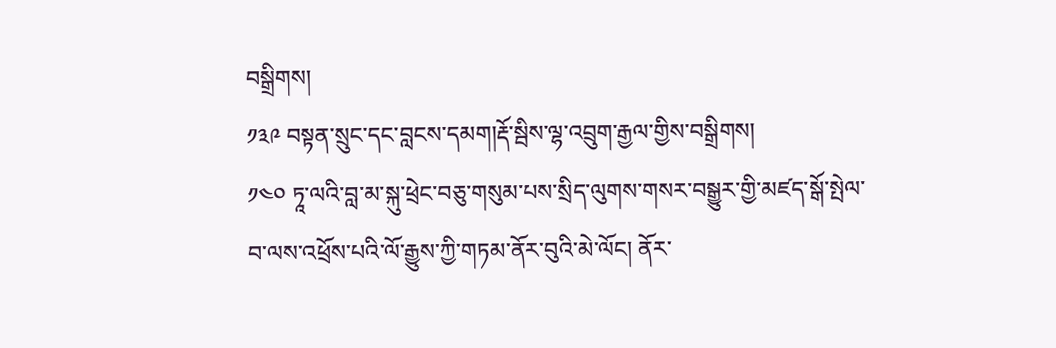བསྒྲིགས།
༡༣༩ བསྟན་སྲུང་དང་བླངས་དམག།རྡོ་སྦིས་ལྷ་འབྲུག་རྒྱལ་གྱིས་བསྒྲིགས།
༡༤༠ ཏཱ་ལའི་བླ་མ་སྐུ་ཕྲེང་བཅུ་གསུམ་པས་སྲིད་ལུགས་གསར་བསྒྱུར་གྱི་མཛད་སྒོ་སྤེལ་བ་ལས་འཕྲོས་པའི་ལོ་རྒྱུས་ཀྱི་གཏམ་ནོར་བུའི་མེ་ལོང། ནོར་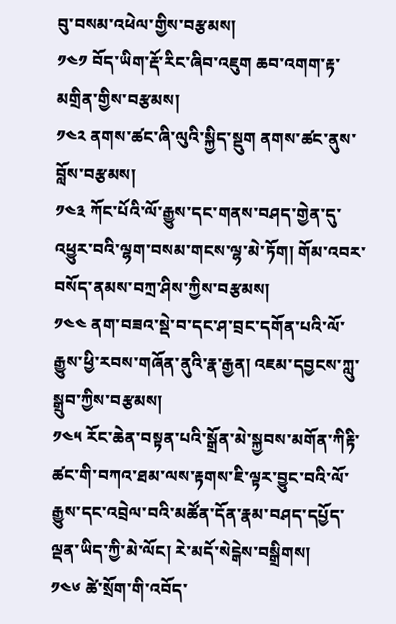བུ་བསམ་འཕེལ་གྱིས་བརྩམས།
༡༤༡ བོད་ཡིག་རྡོ་རིང་ཞིབ་འཇུག ཆབ་འགག་རྟ་མགྲིན་གྱིས་བརྩམས།
༡༤༢ ནགས་ཚང་ཞི་ལུའི་སྐྱིད་སྡུག ནགས་ཚང་ནུས་བློས་བརྩམས།
༡༤༣ ཀོང་པོའི་ལོ་རྒྱུས་དང་གནས་བཤད་གྱེན་དུ་འཕྱུར་བའི་ལྷག་བསམ་གངས་ལྷ་མེ་ཏོག། གོམ་འབར་བསོད་ནམས་བཀྲ་ཤིས་ཀྱིས་བརྩམས།
༡༤༤ ནག་བཟའ་སྡེ་བ་དང་ཤ་བྲང་དགོན་པའི་ལོ་རྒྱུས་ཕྱི་རབས་གཞོན་ནུའི་རྣ་རྒྱན། འཇམ་དབྱངས་ཀླུ་སྒྲུབ་ཀྱིས་བརྩམས།
༡༤༥ རོང་ཆེན་བསྟན་པའི་སྒྲོན་མེ་སྐྱབས་མགོན་ཀིརྟི་ཚང་གི་བཀའ་ཐམ་ལས་རྟགས་ཇི་ལྟར་བྱུང་བའི་ལོ་རྒྱུས་དང་འབྲེལ་བའི་མཚོན་དོན་རྣམ་བཤད་དཔྱོད་ལྡན་ཡིད་ཀྱི་མེ་ལོང། རེ་མདོ་སེངྒེས་བསྒྲིགས།
༡༤༦ ཚེ་སྲོག་གི་འབོད་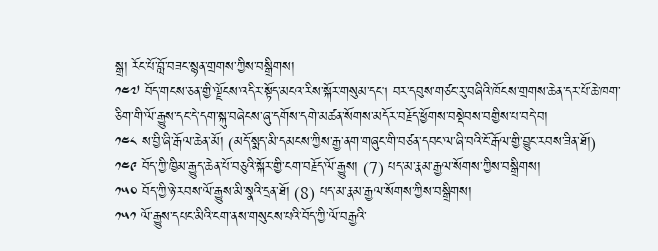སྒྲ། རོང་པོ་བློ་བཟང་སྙན་གྲགས་ཀྱིས་བསྒྲིགས།
༡༤༧ བོད་གངས་ཅན་གྱི་ལྗོངས་འདིར་སྟོད་མངའ་རིས་སྐོར་གསུམ་དང། བར་དབུས་གཙང་རུ་བཞིའི་ཁོངས་གྲགས་ཆེན་དར་པོ་ཆེ་ཁག་ཅིག་གི་ལོ་རྒྱུས་དང་དེ་དག་སྐུ་བཞེངས་ཞུ་དགོས་དགེ་མཚན་སོགས་མདོར་བརྗོད་ཕྱོགས་བསྡེབས་བགྱིས་པ་བདེ་བ།
༡༤༨ ས་བྱི་ཞི་རྒོལ་ཆེན་མོ། (མདོ་སྨད་མི་དམངས་ཀྱིས་རྒྱ་ནག་གཞུང་གི་བཙན་དབང་ལ་ཞི་བའི་ངོ་རྒོལ་གྱི་བྱུང་རབས་ཟིན་ཐོ།)
༡༤༩ བོད་ཀྱི་ཁྱིམ་རྒྱུད་ཆེན་པོ་བཅུའི་སྐོར་གྱི་ངག་བརྗོད་ལོ་རྒྱུས། (7) པད་མ་རྣམ་རྒྱལ་སོགས་ཀྱིས་བསྒྲིགས།
༡༥༠ བོད་ཀྱི་ཉེ་རབས་ལོ་རྒྱུས་མི་སྣའི་དྲན་ཐོ། (8) པད་མ་རྣམ་རྒྱལ་སོགས་ཀྱིས་བསྒྲིགས།
༡༥༡ ལོ་རྒྱུས་དཔང་མིའི་ངག་ནས་གསུངས་པའི་བོད་ཀྱི་ལོ་བརྒྱའི་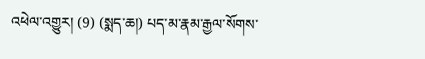འཕེལ་འགྱུར། (9) (སྨད་ཆ།) པད་མ་རྣམ་རྒྱལ་སོགས་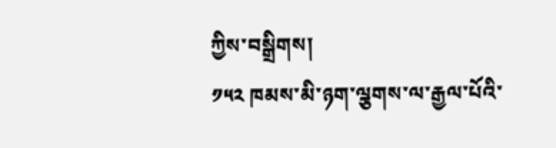ཀྱིས་བསྒྲིགས།
༡༥༢ ཁམས་མི་ཉག་ལྕགས་ལ་རྒྱལ་པོའི་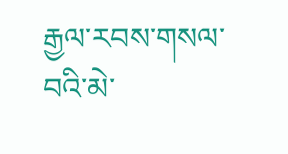རྒྱལ་རབས་གསལ་བའི་མེ་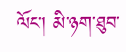ལོང་། མི་ཉག་ཐུབ་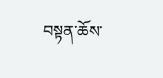བསྟན་ཆོས་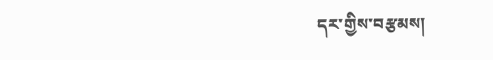དར་གྱིས་བརྩམས།